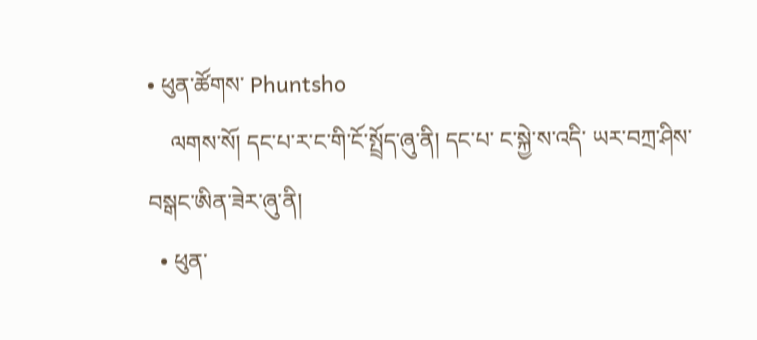• ཕུན་ཚོགས་ Phuntsho
    ལགས་སོ། དང་པ་ར་ང་གི་ངོ་སྤྲོད་ཞུ་ནི། དང་པ་ ང་སྐྱེ་ས་འདི་ ཡར་བཀྲ་ཤིས་བསྒང་ཨིན་ཟེར་ཞུ་ནི།
  • ཕུན་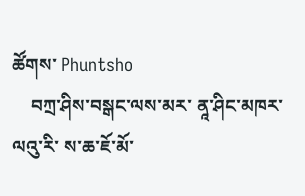ཚོགས་ Phuntsho
    བཀྲ་ཤིས་བསྒང་ལས་མར་ ནཱ་ཤིང་མཁར་ལའུ་རི་ ས་ཆ་ཇོ་མོ་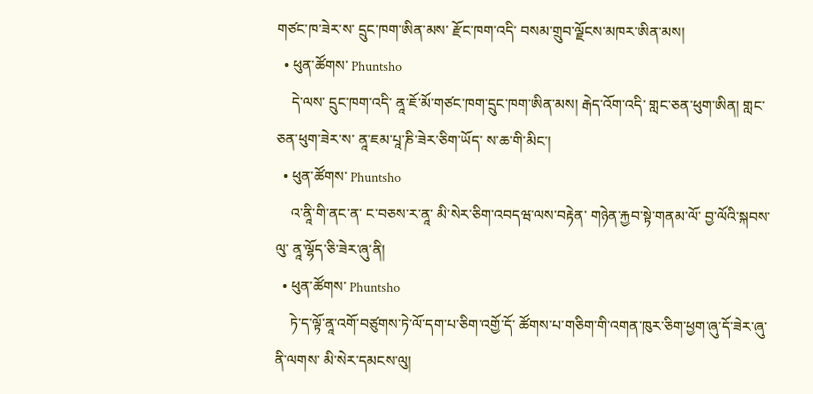གཙང་ཁ་ཟེར་ས་ དྲུང་ཁག་ཨིན་མས་ རྫོང་ཁག་འདི་ བསམ་གྲུབ་ལྗོངས་མཁར་ཨིན་མས།
  • ཕུན་ཚོགས་ Phuntsho
    དེ་ལས་ དྲུང་ཁག་འདི་ ནཱ་ཇོ་མོ་གཙང་ཁག་དྲུང་ཁག་ཨིན་མས། རྒེད་འོག་འདི་ གླང་ཅན་ཕུག་ཨིན། གླང་ཅན་ཕུག་ཟེར་ས་ ནཱ་ཇམ་པཱ་ཎི་ཟེར་ཅིག་ཡོད་ ས་ཆ་གི་མིང་།
  • ཕུན་ཚོགས་ Phuntsho
    འ་ནཱི་གི་ནང་ན་ ང་བཅས་ར་ནཱ་ མི་སེར་ཅིག་འབདཝ་ལས་བརྟེན་ གཉེན་རྐྱབ་སྟེ་གནམ་ལོ་ བྱ་ལོའི་སྐབས་ལུ་ ནཱ་ལྷོད་ཅི་ཟེར་ཞུ་ནི།
  • ཕུན་ཚོགས་ Phuntsho
    ཏེ་ད་ལྟོ་ནཱ་འགོ་བཙུགས་ཏེ་ལོ་དག་པ་ཅིག་འགྱོ་དོ་ ཚོགས་པ་གཅིག་གི་འགན་ཁུར་ཅིག་ཕྱག་ཞུ་དོ་ཟེར་ཞུ་ནི་ལགས་ མི་སེར་དམངས་ལུ།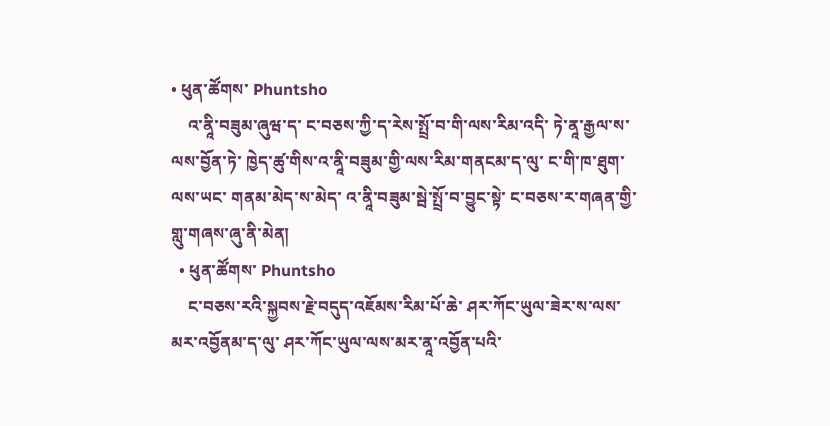• ཕུན་ཚོགས་ Phuntsho
    འ་ནཱི་བཟུམ་ཞུཝ་ད་ ང་བཅས་ཀྱི་ད་རེས་སྤྲོ་བ་གི་ལས་རིམ་འདི་ ཏེ་ནཱ་རྒྱལ་ས་ལས་བྱོན་ཏེ་ ཁྱེད་ཚུ་གིས་འ་ནཱི་བཟུམ་གྱི་ལས་རིམ་གནངམ་ད་ལུ་ ང་གི་ཁ་ཐུག་ལས་ཡང་ གནམ་མེད་ས་མེད་ འ་ནཱི་བཟུམ་སྦེ་སྤྲོ་བ་བྱུང་སྟེ་ ང་བཅས་ར་གཞན་གྱི་གླུ་གཞས་ཞུ་ནི་མེན།
  • ཕུན་ཚོགས་ Phuntsho
    ང་བཅས་རའི་སྐྱབས་རྗེ་བདུད་འཇོམས་རིམ་པོ་ཆེ་ ཤར་ཀོང་ཡུལ་ཟེར་ས་ལས་མར་འབྱོནམ་ད་ལུ་ ཤར་ཀོང་ཡུལ་ལས་མར་ནཱ་འབྱོན་པའི་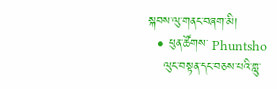སྐབས་ལུ་གནང་བཞག་མི།
  • ཕུན་ཚོགས་ Phuntsho
    ལུང་བསྟན་དང་བཅས་པའི་གླུ་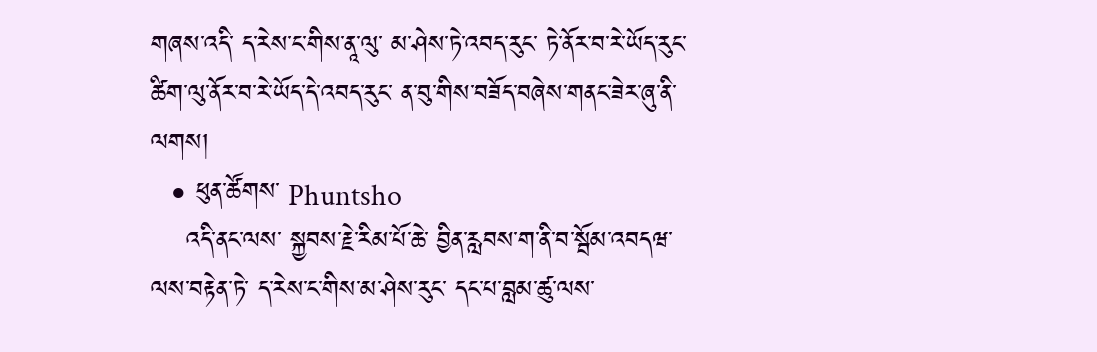གཞས་འདི་ ད་རེས་ང་གིས་ནཱ་ལུ་ མ་ཤེས་ཏེ་འབད་རུང་ ཏེ་ནོར་བ་རེ་ཡོད་རུང་ ཚིག་ལུ་ནོར་བ་རེ་ཡོད་དེ་འབད་རུང་ ན་བུ་གིས་བཟོད་བཞེས་གནང་ཟེར་ཞུ་ནི་ལགས།
  • ཕུན་ཚོགས་ Phuntsho
    འདི་ནང་ལས་ སྐྱབས་རྗེ་རིམ་པོ་ཆེ་ བྱིན་རླབས་ག་ནི་བ་སྦོམ་འབདཝ་ལས་བརྟེན་ཏེ་ ད་རེས་ང་གིས་མ་ཤེས་རུང་ དང་པ་བླམ་ཚུ་ལས་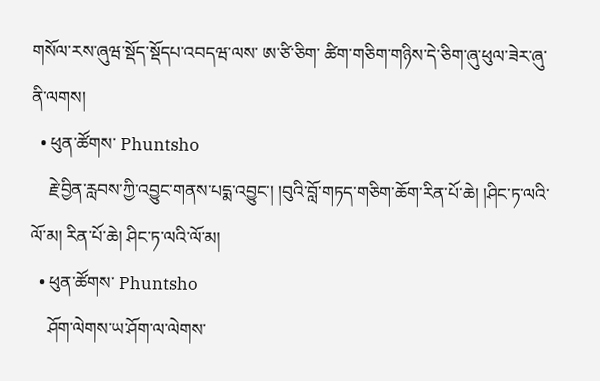གསོལ་རས་ཞུཝ་སྡོད་སྡོདཔ་འབདཝ་ལས་ ཨ་ཙི་ཅིག་ ཚིག་གཅིག་གཉིས་དེ་ཅིག་ཞུ་ཕུལ་ཟེར་ཞུ་ནི་ལགས།
  • ཕུན་ཚོགས་ Phuntsho
    རྗེ་བྱིན་རླབས་ཀྱི་འབྱུང་གནས་པདྨ་འབྱུང་། །བུའི་བློ་གཏད་གཅིག་ཆོག་རིན་པོ་ཆེ། །ཤིང་ཏ་ལའི་ལོ་མ། རིན་པོ་ཆེ། ཤིང་ཏ་ལའི་ལོ་མ།
  • ཕུན་ཚོགས་ Phuntsho
    ཤོག་ལེགས་ཡ་ཤོག་ལ་ལེགས་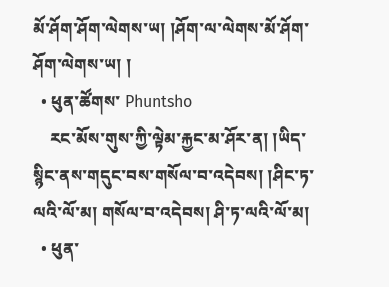མོ་ཤོག་ཤོག་ལེགས་ཡ། །ཤོག་ལ་ལེགས་མོ་ཤོག་ཤོག་ལེགས་ཡ། །
  • ཕུན་ཚོགས་ Phuntsho
    རང་མོས་གུས་ཀྱི་ལྟེམ་རྐྱང་མ་ཤོར་ན། །ཡིད་སྙིང་ནས་གདུང་བས་གསོལ་བ་འདེབས། །ཤིང་ཏ་ལའི་ལོ་མ། གསོལ་བ་འདེབས། ཤི་ཏ་ལའི་ལོ་མ།
  • ཕུན་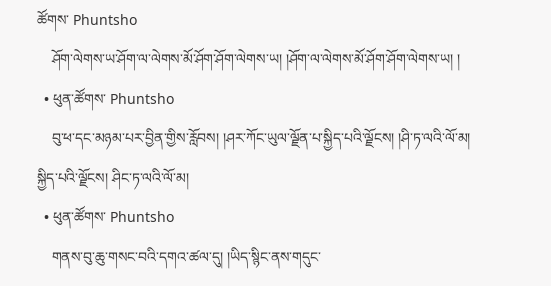ཚོགས་ Phuntsho
    ཤོག་ལེགས་ཡ་ཤོག་ལ་ལེགས་མོ་ཤོག་ཤོག་ལེགས་ཡ། །ཤོག་ལ་ལེགས་མོ་ཤོག་ཤོག་ལེགས་ཡ། །
  • ཕུན་ཚོགས་ Phuntsho
    བུ་ཕ་དང་མཉམ་པར་བྱིན་གྱིས་རློབས། །ཤར་ཀོང་ཡུལ་ལྗོན་པ་སྐྱིད་པའི་ལྗོངས། །ཤི་ཏ་ལའི་ལོ་མ། སྐྱིད་པའི་ལྗོངས། ཤིང་ཏ་ལའི་ལོ་མ།
  • ཕུན་ཚོགས་ Phuntsho
    གནས་བུ་ཆུ་གསང་བའི་དགའ་ཚལ་དུ། །ཡིད་སྙིང་ནས་གདུང་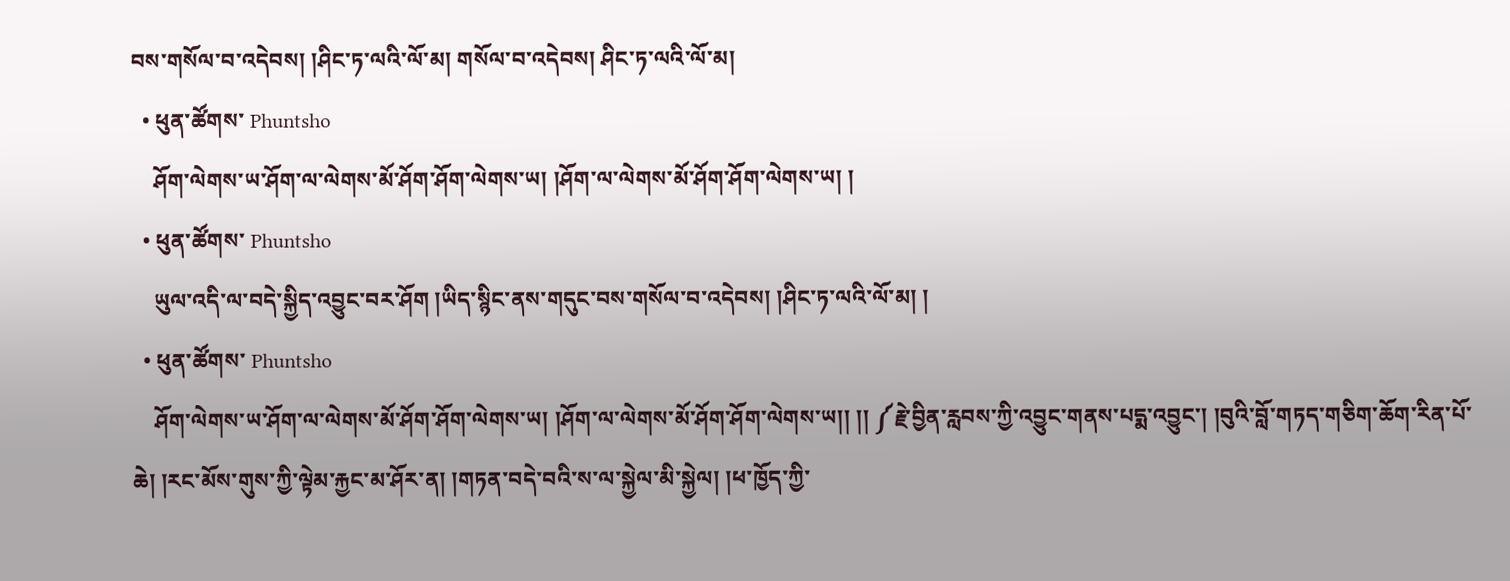བས་གསོལ་བ་འདེབས། །ཤིང་ཏ་ལའི་ལོ་མ། གསོལ་བ་འདེབས། ཤིང་ཏ་ལའི་ལོ་མ།
  • ཕུན་ཚོགས་ Phuntsho
    ཤོག་ལེགས་ཡ་ཤོག་ལ་ལེགས་མོ་ཤོག་ཤོག་ལེགས་ཡ། །ཤོག་ལ་ལེགས་མོ་ཤོག་ཤོག་ལེགས་ཡ། །
  • ཕུན་ཚོགས་ Phuntsho
    ཡུལ་འདི་ལ་བདེ་སྐྱིད་འབྱུང་བར་ཤོག །ཡིད་སྙིང་ནས་གདུང་བས་གསོལ་བ་འདེབས། །ཤིང་ཏ་ལའི་ལོ་མ། །
  • ཕུན་ཚོགས་ Phuntsho
    ཤོག་ལེགས་ཡ་ཤོག་ལ་ལེགས་མོ་ཤོག་ཤོག་ལེགས་ཡ། །ཤོག་ལ་ལེགས་མོ་ཤོག་ཤོག་ལེགས་ཡ།། །། ༼རྗེ་བྱིན་རླབས་ཀྱི་འབྱུང་གནས་པདྨ་འབྱུང་། །བུའི་བློ་གཏད་གཅིག་ཆོག་རིན་པོ་ཆེ། །རང་མོས་གུས་ཀྱི་ལྟེམ་རྐྱང་མ་ཤོར་ན། །གཏན་བདེ་བའི་ས་ལ་སྐྱེལ་མི་སྐྱེལ། །ཕ་ཁྱོད་ཀྱི་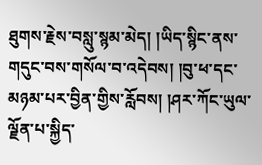ཐུགས་རྗེས་བསླུ་སྙམ་མེད། །ཡིད་སྙིང་ནས་གདུང་བས་གསོལ་བ་འདེབས། །བུ་ཕ་དང་མཉམ་པར་བྱིན་གྱིས་རློབས། །ཤར་ཀོང་ཡུལ་ལྗོན་པ་སྐྱིད་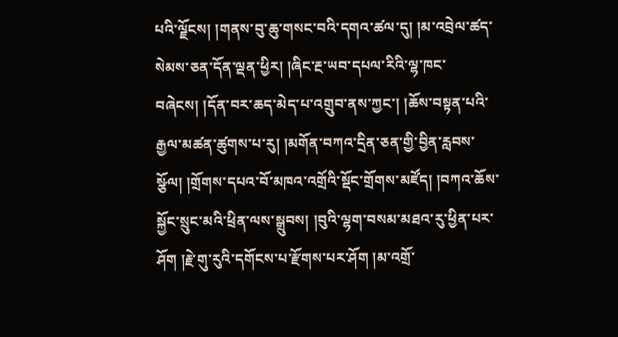པའི་ལྗོངས། །གནས་བུ་ཆུ་གསང་བའི་དགའ་ཚལ་དུ། །མ་འབྲེལ་ཚད་སེམས་ཅན་དོན་ལྡན་ཕྱིར། །ཞིང་རྔ་ཡབ་དཔལ་རིའི་ལྷ་ཁང་བཞེངས། །དོན་བར་ཆད་མེད་པ་འགྲུབ་ནས་ཀྱང་། །ཆོས་བསྟན་པའི་རྒྱལ་མཚན་ཚུགས་པ་རུ། །མགོན་བཀའ་དྲིན་ཅན་གྱི་བྱིན་རླབས་སྩོལ། །གྲོགས་དཔའ་བོ་མཁའ་འགྲོའི་སྡོང་གྲོགས་མཛོད། །བཀའ་ཆོས་སྐྱོང་སྲུང་མའི་ཕྲིན་ལས་སྒྲུབས། །བུའི་ལྷག་བསམ་མཐའ་རུ་ཕྱིན་པར་ཤོག །རྗེ་གུ་རུའི་དགོངས་པ་རྫོགས་པར་ཤོག །མ་འགྲོ་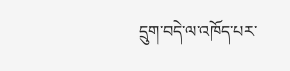དྲུག་བདེ་ལ་འཁོད་པར་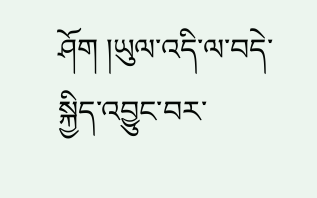ཤོག །ཡུལ་འདི་ལ་བདེ་སྐྱིད་འབྱུང་བར་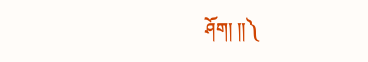ཤོག། །།༽